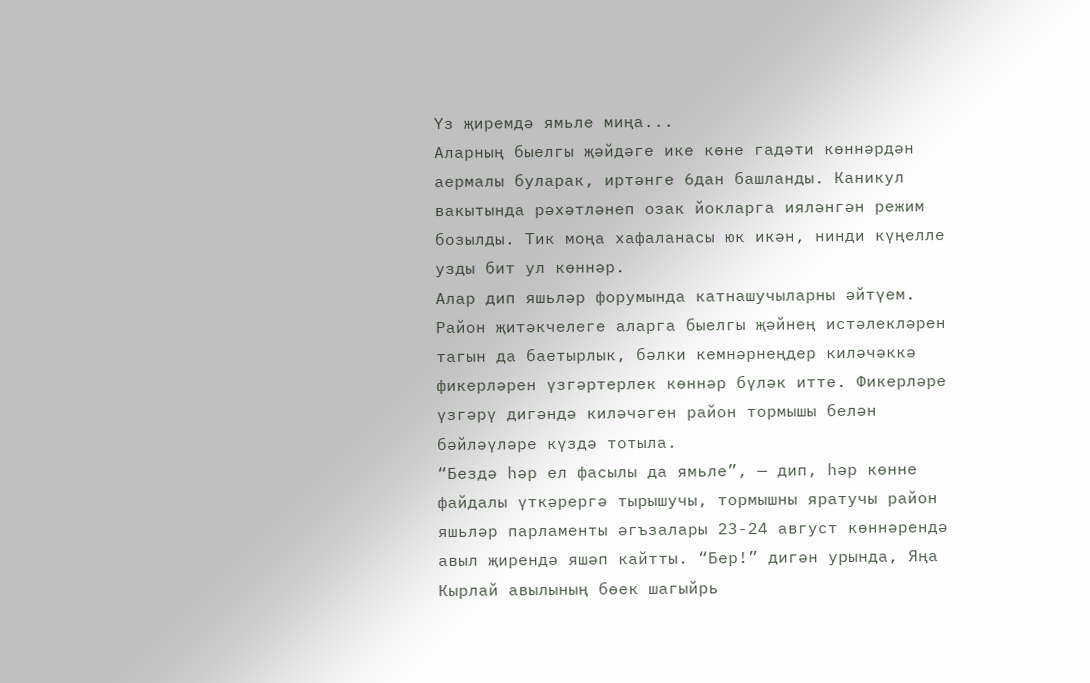Үз җиремдә ямьле миңа...
Аларның быелгы җәйдәге ике көне гадәти көннәрдән аермалы буларак, иртәнге 6дан башланды. Каникул вакытында рәхәтләнеп озак йокларга ияләнгән режим бозылды. Тик моңа хафаланасы юк икән, нинди күңелле узды бит ул көннәр.
Алар дип яшьләр форумында катнашучыларны әйтүем. Район җитәкчелеге аларга быелгы җәйнең истәлекләрен тагын да баетырлык, бәлки кемнәрнеңдер киләчәккә фикерләрен үзгәртерлек көннәр бүләк итте. Фикерләре үзгәрү дигәндә киләчәген район тормышы белән бәйләүләре күздә тотыла.
“Бездә һәр ел фасылы да ямьле”, — дип, һәр көнне файдалы үткәрергә тырышучы, тормышны яратучы район яшьләр парламенты әгъзалары 23-24 август көннәрендә авыл җирендә яшәп кайтты. “Бер!” дигән урында, Яңа Кырлай авылының бөек шагыйрь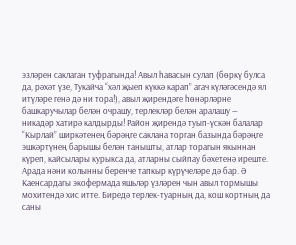эзләрен саклаган туфрагында! Авыл һавасын сулап (бөркү булса да, рәхәт үзе, Тукайча “хәл җыеп күккә карап” агач күләгәсендә ял итүләре генә дә ни тора!), авыл җирендәге һөнәрләрне башкаручылар белән очрашу, терлекләр белән аралашу — никадәр хатирә калдырды! Район җирендә туып-үскән балалар “Кырлай” ширкәтенең бәрәңге саклана торган базында бәрәңге эшкәртүнең барышы белән танышты, атлар торагын якыннан күреп, кайсылары курыкса да, атларны сыйпау бәхетенә иреште. Арада нәни колынны беренче тапкыр күрүчеләре дә бар. Ә Каенсардагы экофермада яшьләр үзләрен чын авыл тормышы мохитендә хис итте. Биредә терлек-туарның да, кош кортның да саны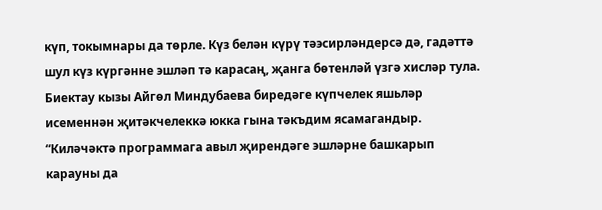күп, токымнары да төрле. Күз белән күрү тәэсирләндерсә дә, гадәттә шул күз күргәнне эшләп тә карасаң, җанга бөтенләй үзгә хисләр тула. Биектау кызы Айгөл Миндубаева биредәге күпчелек яшьләр исеменнән җитәкчелеккә юкка гына тәкъдим ясамагандыр. “Киләчәктә программага авыл җирендәге эшләрне башкарып карауны да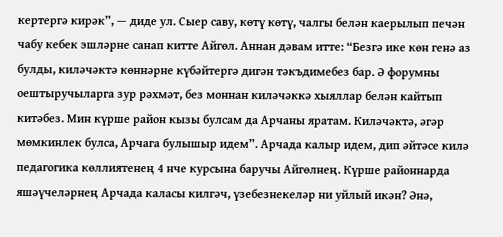кертергә кирәк”, — диде ул. Сыер саву, көтү көтү, чалгы белән каерылып печән чабу кебек эшләрне санап китте Айгөл. Аннан дәвам итте: “Безгә ике көн генә аз булды, киләчәктә көннәрне күбәйтергә дигән тәкъдимебез бар. Ә форумны оештыручыларга зур рәхмәт, без моннан киләчәккә хыяллар белән кайтып китәбез. Мин күрше район кызы булсам да Арчаны яратам. Киләчәктә, әгәр мөмкинлек булса, Арчага булышыр идем”. Арчада калыр идем, дип әйтәсе килә педагогика көллиятенең 4 нче курсына баручы Айгөлнең. Күрше районнарда яшәүчеләрнең Арчада каласы килгәч, үзебезнекеләр ни уйлый икән? Әнә,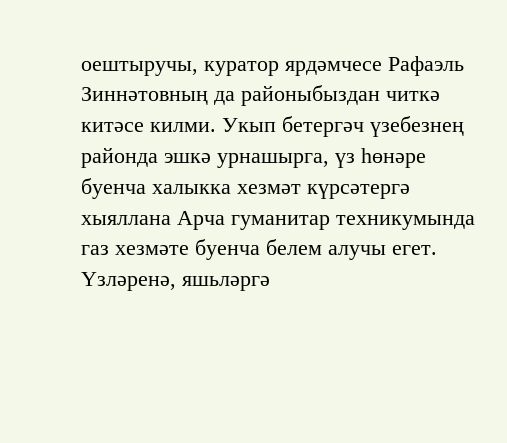оештыручы, куратор ярдәмчесе Рафаэль Зиннәтовның да районыбыздан читкә китәсе килми. Укып бетергәч үзебезнең районда эшкә урнашырга, үз һөнәре буенча халыкка хезмәт күрсәтергә хыяллана Арча гуманитар техникумында газ хезмәте буенча белем алучы егет. Үзләренә, яшьләргә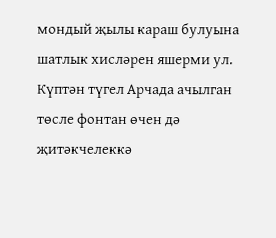мондый җылы караш булуына шатлык хисләрен яшерми ул. Күптән түгел Арчада ачылган төсле фонтан өчен дә җитәкчелеккә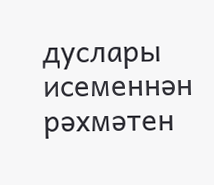дуслары исеменнән рәхмәтен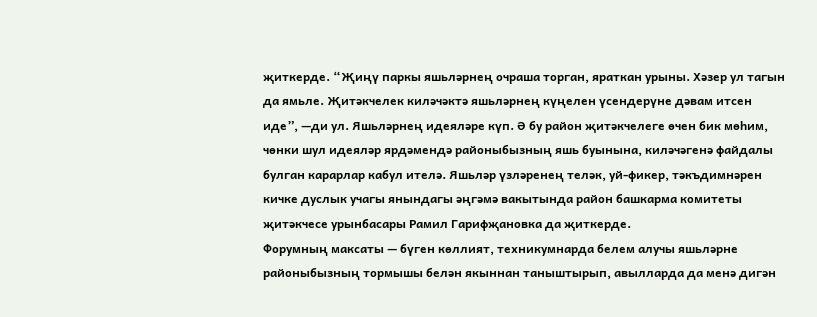җиткерде. “Җиңү паркы яшьләрнең очраша торган, яраткан урыны. Хәзер ул тагын да ямьле. Җитәкчелек киләчәктә яшьләрнең күңелен үсендерүне дәвам итсен иде”, —ди ул. Яшьләрнең идеяләре күп. Ә бу район җитәкчелеге өчен бик мөһим, чөнки шул идеяләр ярдәмендә районыбызның яшь буынына, киләчәгенә файдалы булган карарлар кабул ителә. Яшьләр үзләренең теләк, уй-фикер, тәкъдимнәрен кичке дуслык учагы янындагы әңгәмә вакытында район башкарма комитеты җитәкчесе урынбасары Рамил Гарифҗановка да җиткерде.
Форумның максаты — бүген көллият, техникумнарда белем алучы яшьләрне районыбызның тормышы белән якыннан таныштырып, авылларда да менә дигән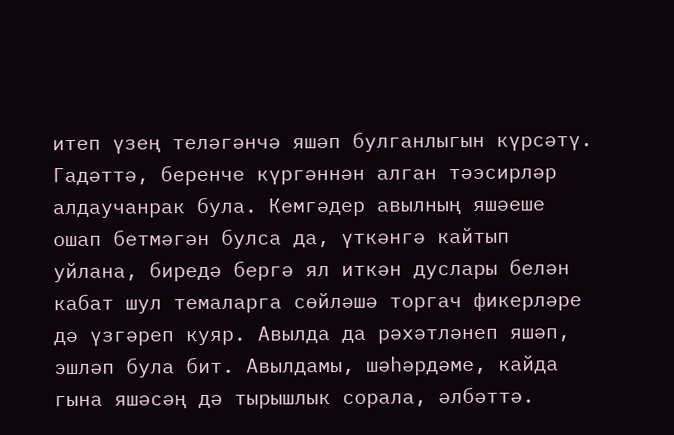итеп үзең теләгәнчә яшәп булганлыгын күрсәтү.
Гадәттә, беренче күргәннән алган тәэсирләр алдаучанрак була. Кемгәдер авылның яшәеше ошап бетмәгән булса да, үткәнгә кайтып уйлана, биредә бергә ял иткән дуслары белән кабат шул темаларга сөйләшә торгач фикерләре дә үзгәреп куяр. Авылда да рәхәтләнеп яшәп, эшләп була бит. Авылдамы, шәһәрдәме, кайда гына яшәсәң дә тырышлык сорала, әлбәттә.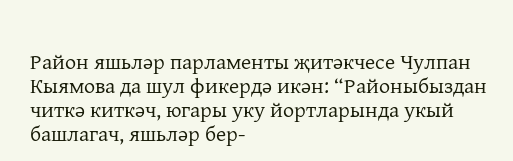Район яшьләр парламенты җитәкчесе Чулпан Кыямова да шул фикердә икән: “Районыбыздан читкә киткәч, югары уку йортларында укый башлагач, яшьләр бер-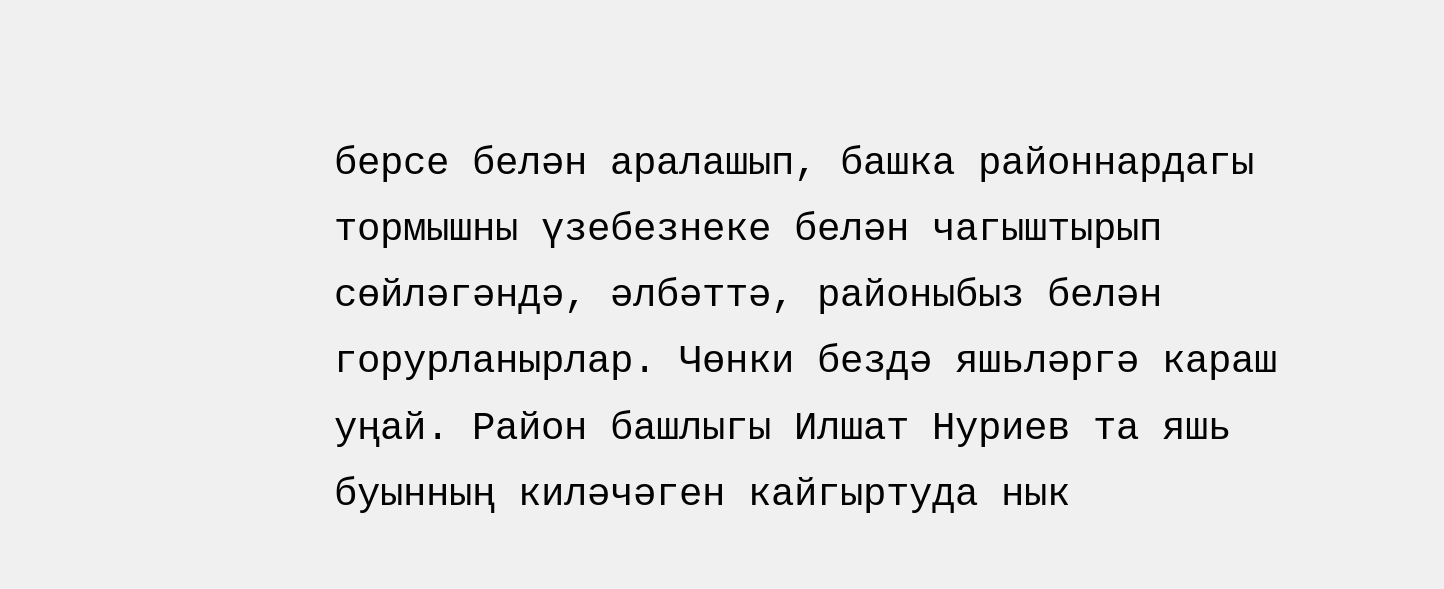берсе белән аралашып, башка районнардагы тормышны үзебезнеке белән чагыштырып сөйләгәндә, әлбәттә, районыбыз белән горурланырлар. Чөнки бездә яшьләргә караш уңай. Район башлыгы Илшат Нуриев та яшь буынның киләчәген кайгыртуда нык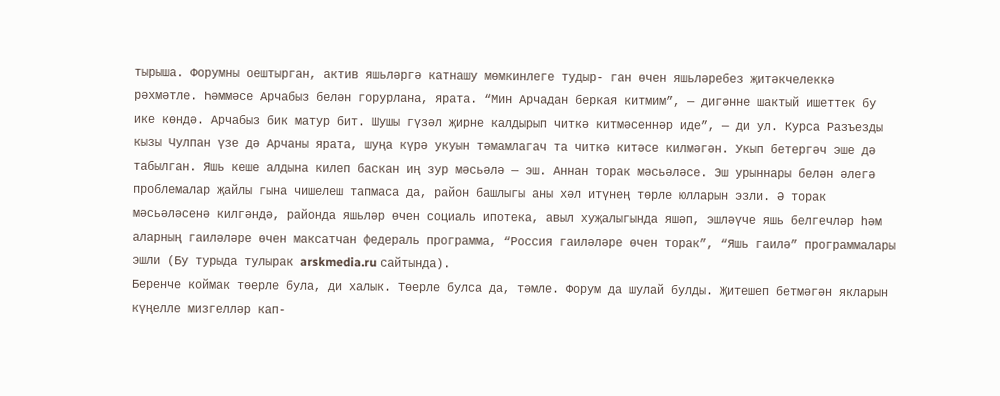тырыша. Форумны оештырган, актив яшьләргә катнашу мөмкинлеге тудыр- ган өчен яшьләребез җитәкчелеккә рәхмәтле. Һәммәсе Арчабыз белән горурлана, ярата. “Мин Арчадан беркая китмим”, — дигәнне шактый ишеттек бу ике көндә. Арчабыз бик матур бит. Шушы гүзәл җирне калдырып читкә китмәсеннәр иде”, — ди ул. Курса Разъезды кызы Чулпан үзе дә Арчаны ярата, шуңа күрә укуын тәмамлагач та читкә китәсе килмәгән. Укып бетергәч эше дә табылган. Яшь кеше алдына килеп баскан иң зур мәсьәлә — эш. Аннан торак мәсьәләсе. Эш урыннары белән әлегә проблемалар җайлы гына чишелеш тапмаса да, район башлыгы аны хәл итүнең төрле юлларын эзли. Ә торак мәсьәләсенә килгәндә, районда яшьләр өчен социаль ипотека, авыл хуҗалыгында яшәп, эшләүче яшь белгечләр һәм аларның гаиләләре өчен максатчан федераль программа, “Россия гаиләләре өчен торак”, “Яшь гаилә” программалары эшли (Бу турыда тулырак arskmedia.ru сайтында).
Беренче коймак төерле була, ди халык. Төерле булса да, тәмле. Форум да шулай булды. Җитешеп бетмәгән якларын күңелле мизгелләр кап-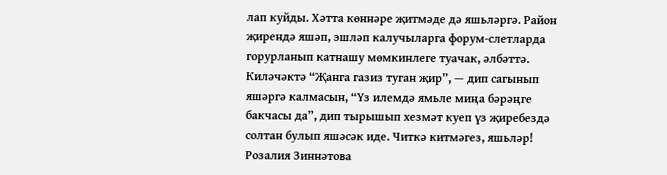лап куйды. Хәтта көннәре җитмәде дә яшьләргә. Район җирендә яшәп, эшләп калучыларга форум-слетларда горурланып катнашу мөмкинлеге туачак, әлбәттә. Киләчәктә “Җанга газиз туган җир”, — дип сагынып яшәргә калмасын, “Үз илемдә ямьле миңа бәрәңге бакчасы да”, дип тырышып хезмәт куеп үз җиребездә солтан булып яшәсәк иде. Читкә китмәгез, яшьләр!
Розалия Зиннәтова